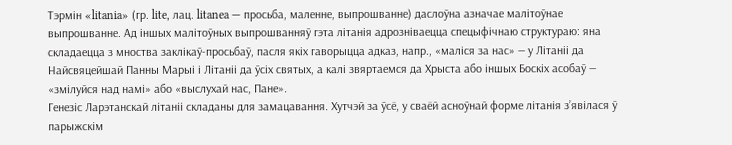Тэрмін «litania» (гр. lite, лац. litanea — просьба, маленне, выпрошванне) даслоўна азначае малітоўнае выпрошванне. Ад іншых малітоўных выпрошванняў гэта літанія адрозніваецца спецыфічнаю структураю: яна складаецца з мноства заклікаў-просьбаў, пасля якіх гаворыцца адказ, напр., «маліся за нас» — у Літаніі да Найсвяцейшай Панны Марыі і Літаніі да ўсіх святых, а калі звяртаемся да Хрыста або іншых Боскіх асобаў — «змілуйся над намі» або «выслухай нас, Пане».
Генезіс Ларэтанскай літаніі складаны для замацавання. Хутчэй за ўсё, у сваёй асноўнай форме літанія з’явілася ў парыжскім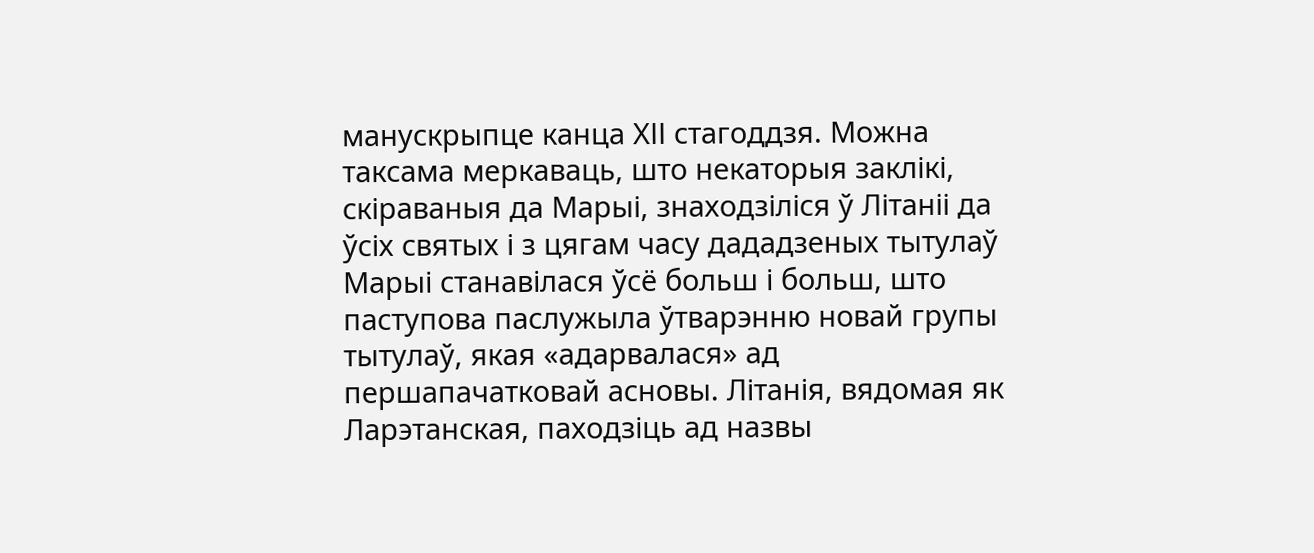манускрыпце канца ХІІ стагоддзя. Можна таксама меркаваць, што некаторыя заклікі, скіраваныя да Марыі, знаходзіліся ў Літаніі да ўсіх святых і з цягам часу дададзеных тытулаў Марыі станавілася ўсё больш і больш, што паступова паслужыла ўтварэнню новай групы тытулаў, якая «адарвалася» ад першапачатковай асновы. Літанія, вядомая як Ларэтанская, паходзіць ад назвы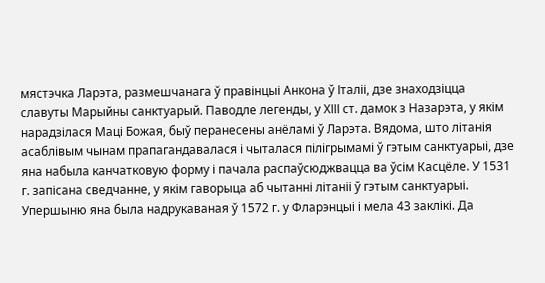мястэчка Ларэта, размешчанага ў правінцыі Анкона ў Італіі, дзе знаходзіцца славуты Марыйны санктуарый. Паводле легенды, у ХІІІ ст. дамок з Назарэта, у якім нарадзілася Маці Божая, быў перанесены анёламі ў Ларэта. Вядома, што літанія асаблівым чынам прапагандавалася і чыталася пілігрымамі ў гэтым санктуарыі, дзе яна набыла канчатковую форму і пачала распаўсюджвацца ва ўсім Касцёле. У 1531 г. запісана сведчанне, у якім гаворыца аб чытанні літаніі ў гэтым санктуарыі. Упершыню яна была надрукаваная ў 1572 г. у Фларэнцыі і мела 43 заклікі. Да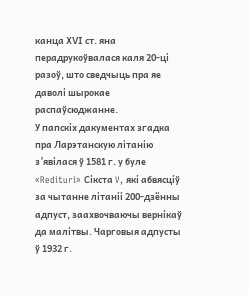канца ХVI ст. яна перадрукоўвалася каля 20-ці разоў, што сведчыць пра яе даволі шырокае распаўсюджанне.
У папскіх дакументах згадка пра Ларэтанскую літанію з’явілася ў 1581 г. у буле «Redituri» Сікста V, які абвясціў за чытанне літаніі 200-дзённы адпуст, заахвочваючы вернікаў да малітвы. Чарговыя адпусты ў 1932 г.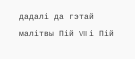дадалі да гэтай малітвы Пій VII і Пій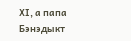ХІ, а папа Бэнэдыкт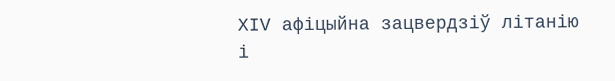ХІV афіцыйна зацвердзіў літанію і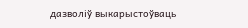дазволіў выкарыстоўваць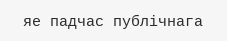яе падчас публічнага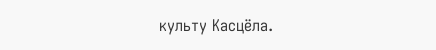культу Касцёла.